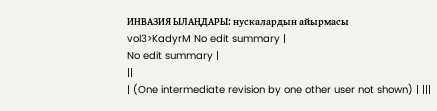ИНВАЗИЯ ЫЛАҢДАРЫ: нускалардын айырмасы
vol3>KadyrM No edit summary |
No edit summary |
||
| (One intermediate revision by one other user not shown) | |||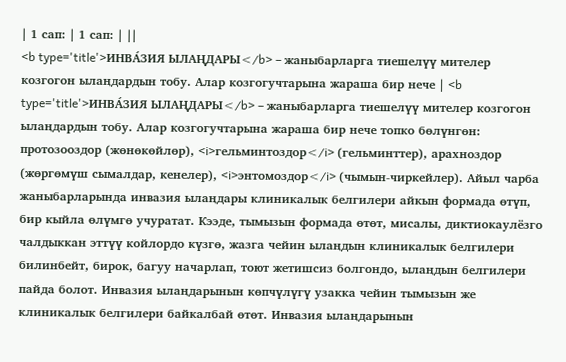| 1 сап: | 1 сап: | ||
<b type='title'>ИНВА́ЗИЯ ЫЛАҢДАРЫ</b> – жаныбарларга тиешелүү мителер козгогон ылаңдардын тобу. Алар козгогучтарына жараша бир нече | <b type='title'>ИНВА́ЗИЯ ЫЛАҢДАРЫ</b> – жаныбарларга тиешелүү мителер козгогон ылаңдардын тобу. Алар козгогучтарына жараша бир нече топко бөлүнгөн: протозооздор (жөнөкөйлөр), <i>гельминтоздор</i> (гельминттер), арахноздор (жөргөмүш сымалдар, кенелер), <i>энтомоздор</i> (чымын-чиркейлер). Айыл чарба жаныбарларында инвазия ылаңдары клиникалык белгилери айкын формада өтүп, бир кыйла өлүмгө учуратат. Кээде, тымызын формада өтөт, мисалы, диктиокаулёзго чалдыккан эттүү койлордо күзгө, жазга чейин ылаңдын клиникалык белгилери билинбейт, бирок, багуу начарлап, тоют жетишсиз болгондо, ылаңдын белгилери пайда болот. Инвазия ылаңдарынын көпчүлүгү узакка чейин тымызын же клиникалык белгилери байкалбай өтөт. Инвазия ылаңдарынын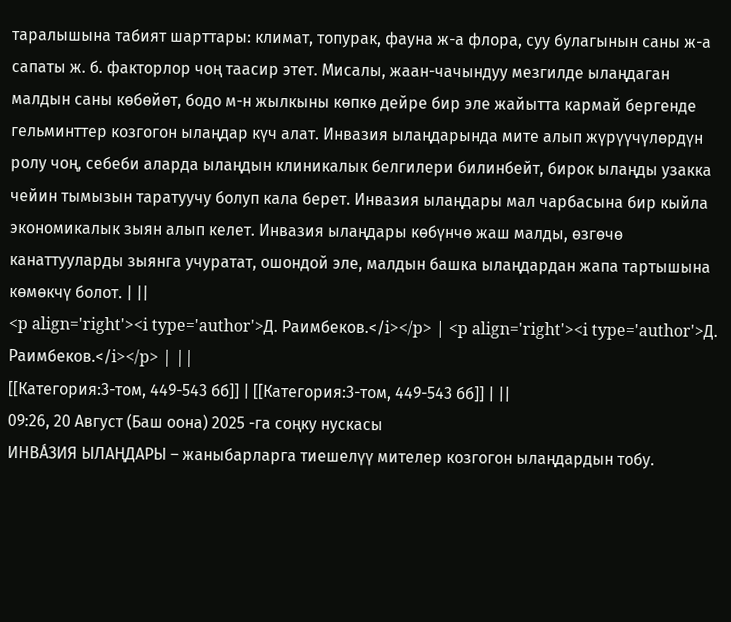таралышына табият шарттары: климат, топурак, фауна ж-а флора, суу булагынын саны ж-а сапаты ж. б. факторлор чоң таасир этет. Мисалы, жаан-чачындуу мезгилде ылаңдаган малдын саны көбөйөт, бодо м-н жылкыны көпкө дейре бир эле жайытта кармай бергенде гельминттер козгогон ылаңдар күч алат. Инвазия ылаңдарында мите алып жүрүүчүлөрдүн ролу чоң, себеби аларда ылаңдын клиникалык белгилери билинбейт, бирок ылаңды узакка чейин тымызын таратуучу болуп кала берет. Инвазия ылаңдары мал чарбасына бир кыйла экономикалык зыян алып келет. Инвазия ылаңдары көбүнчө жаш малды, өзгөчө канаттууларды зыянга учуратат, ошондой эле, малдын башка ылаңдардан жапа тартышына көмөкчү болот. | ||
<p align='right'><i type='author'>Д. Раимбеков.</i></p> | <p align='right'><i type='author'>Д. Раимбеков.</i></p> | ||
[[Категория:3-том, 449-543 бб]] | [[Категория:3-том, 449-543 бб]] | ||
09:26, 20 Август (Баш оона) 2025 -га соңку нускасы
ИНВА́ЗИЯ ЫЛАҢДАРЫ – жаныбарларга тиешелүү мителер козгогон ылаңдардын тобу.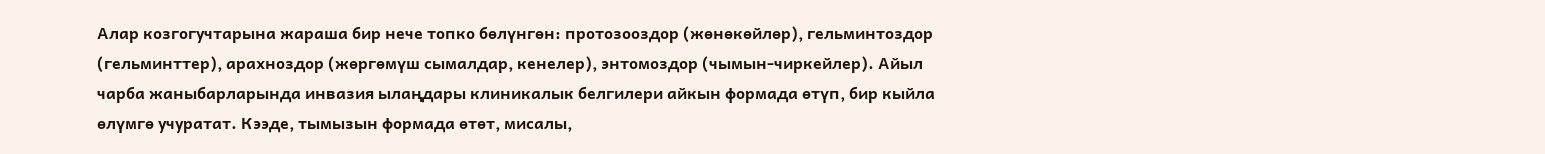Алар козгогучтарына жараша бир нече топко бөлүнгөн: протозооздор (жөнөкөйлөр), гельминтоздор (гельминттер), арахноздор (жөргөмүш сымалдар, кенелер), энтомоздор (чымын-чиркейлер). Айыл чарба жаныбарларында инвазия ылаңдары клиникалык белгилери айкын формада өтүп, бир кыйла өлүмгө учуратат. Кээде, тымызын формада өтөт, мисалы,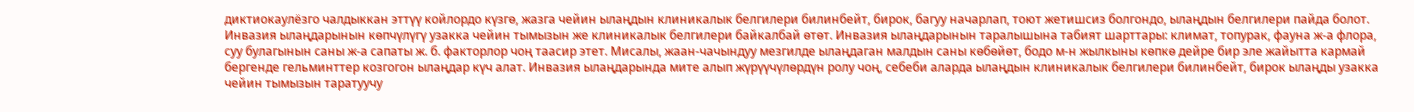диктиокаулёзго чалдыккан эттүү койлордо күзгө, жазга чейин ылаңдын клиникалык белгилери билинбейт, бирок, багуу начарлап, тоют жетишсиз болгондо, ылаңдын белгилери пайда болот. Инвазия ылаңдарынын көпчүлүгү узакка чейин тымызын же клиникалык белгилери байкалбай өтөт. Инвазия ылаңдарынын таралышына табият шарттары: климат, топурак, фауна ж-а флора, суу булагынын саны ж-а сапаты ж. б. факторлор чоң таасир этет. Мисалы, жаан-чачындуу мезгилде ылаңдаган малдын саны көбөйөт, бодо м-н жылкыны көпкө дейре бир эле жайытта кармай бергенде гельминттер козгогон ылаңдар күч алат. Инвазия ылаңдарында мите алып жүрүүчүлөрдүн ролу чоң, себеби аларда ылаңдын клиникалык белгилери билинбейт, бирок ылаңды узакка чейин тымызын таратуучу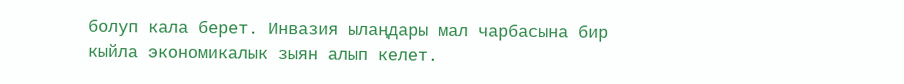болуп кала берет. Инвазия ылаңдары мал чарбасына бир кыйла экономикалык зыян алып келет.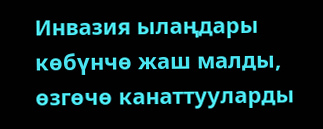Инвазия ылаңдары көбүнчө жаш малды, өзгөчө канаттууларды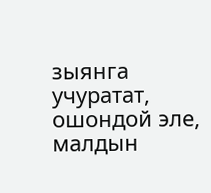зыянга учуратат, ошондой эле, малдын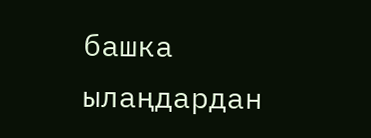башка ылаңдардан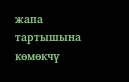жапа тартышына көмөкчү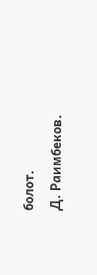болот.
Д. Раимбеков.